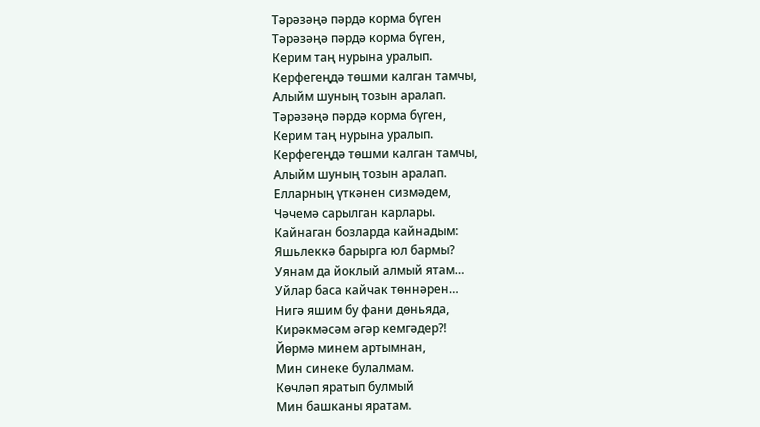Тәрәзәңә пәрдә корма бүген
Тәрәзәңә пәрдә корма бүген,
Керим таң нурына уралып.
Керфегеңдә төшми калган тамчы,
Алыйм шуның тозын аралап.
Тәрәзәңә пәрдә корма бүген,
Керим таң нурына уралып.
Керфегеңдә төшми калган тамчы,
Алыйм шуның тозын аралап.
Елларның үткәнен сизмәдем,
Чәчемә сарылган карлары.
Кайнаган бозларда кайнадым:
Яшьлеккә барырга юл бармы?
Уянам да йоклый алмый ятам…
Уйлар баса кайчак төннәрен…
Нигә яшим бу фани дөньяда,
Кирәкмәсәм әгәр кемгәдер?!
Йөрмә минем артымнан,
Мин синеке булалмам.
Көчләп яратып булмый
Мин башканы яратам.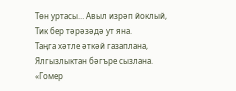Төн уртасы… Авыл изрәп йоклый,
Тик бер тәрәзәдә ут яна.
Таңга хәтле әткәй газаплана,
Ялгызлыктан бәгъре сызлана.
«Гомер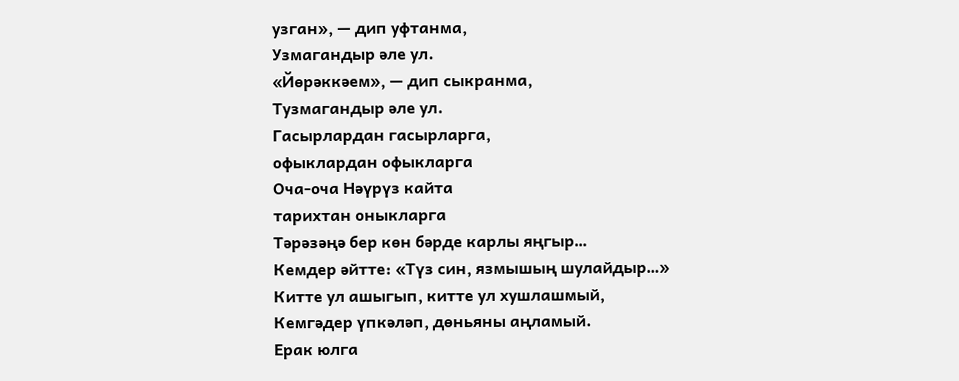узган», — дип уфтанма,
Узмагандыр әле ул.
«Йөрәккәем», — дип сыкранма,
Тузмагандыр әле ул.
Гасырлардан гасырларга,
офыклардан офыкларга
Оча-оча Нәүрүз кайта
тарихтан оныкларга
Тәрәзәңә бер көн бәрде карлы яңгыр…
Кемдер әйтте: «Түз син, язмышың шулайдыр…»
Китте ул ашыгып, китте ул хушлашмый,
Кемгәдер үпкәләп, дөньяны аңламый.
Ерак юлга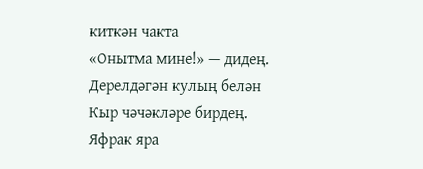киткән чакта
«Онытма мине!» — дидең.
Дерелдәгән кулың белән
Кыр чәчәкләре бирдең.
Яфрак яра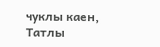чуклы каен,
Татлы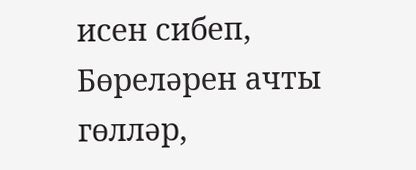исен сибеп,
Бөреләрен ачты гөлләр,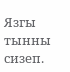Язгы тынны сизеп.